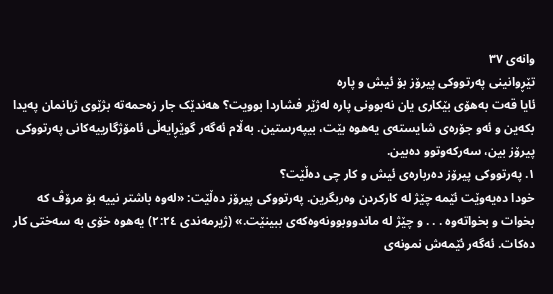وانەی ٣٧
تێڕوانینی پەرتووکی پیرۆز بۆ ئیش و پارە
ئایا قەت بەهۆی بێکاری یان نەبوونی پارە لەژێر فشاردا بوویت؟ هەندێک جار زەحمەتە بژێوی ژیانمان پەیدا بکەین و ئەو جۆرەی شایستەی یەهوە بێت، بیپەرستین. بەڵام ئەگەر گوێڕایەڵی ئامۆژگارییەکانی پەرتووکی پیرۆز بین، سەرکەوتوو دەبین.
١. پەرتووکی پیرۆز دەربارەی ئیش و کار چی دەڵێت؟
خودا دەیەوێت ئێمە چێژ لە کارکردن وەربگرین. پەرتووکی پیرۆز دەڵێت: «لەوە باشتر نییە بۆ مرۆڤ کە بخوات و بخواتەوە . . . و چێژ لە ماندووبوونەوەکەی ببینێت.» (ژیرمەندی ٢:٢٤) یەهوە خۆی بە سەختی کار دەکات. ئەگەر ئێمەش نمونەی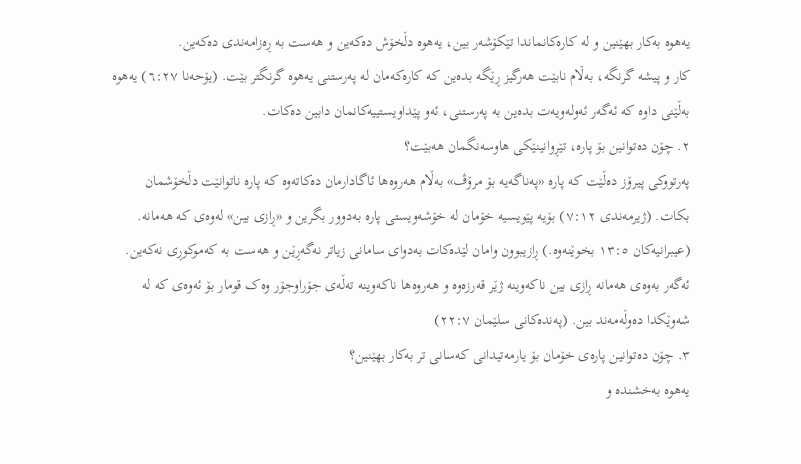یەهوە بەکار بهێنین و لە کارەکانماندا تێکۆشەر بین، یەهوە دڵخۆش دەکەین و هەست بە ڕەزامەندی دەکەین.
کار و پیشە گرنگە، بەڵام نابێت هەرگیز ڕێگە بدەین کە کارەکەمان لە پەرستنی یەهوە گرنگتر بێت. (یۆحەنا ٦:٢٧) یەهوه بەڵێنی داوە کە ئەگەر ئەولەویەت بدەین بە پەرستنی، ئەو پێداویستییەکانمان دابین دەکات.
٢. چۆن دەتوانین بۆ پارە، تێڕوانینێکی هاوسەنگمان هەبێت؟
پەرتووکی پیرۆز دەڵێت کە پارە «پەناگەیە بۆ مرۆڤ» بەڵام هەروەها ئاگادارمان دەکاتەوە کە پارە ناتوانێت دڵخۆشمان بکات. (ژیرمەندی ٧:١٢) بۆیە پێویسیە خۆمان لە خۆشەویستی پارە بەدوور بگرین و «ڕازی بین» لەوەی کە هەمانە. (عیبرانیەکان ١٣:٥ بخوێنەوە.) ڕازیبوون وامان لێدەکات بەدوای سامانی زیاتر نەگەڕێن و هەست بە کەموکوڕی نەکەین. ئەگەر بەوەی هەمانە ڕازی بین ناکەوینە ژێر قەرزەوە و هەروەها ناکەوینە تەڵەی جۆراوجۆر وەک قومار بۆ ئەوەی کە لە شەوێکدا دەوڵەمەند بین. (پەندەکانی سلێمان ٢٢:٧)
٣. چۆن دەتوانین پارەی خۆمان بۆ یارمەتیدانی کەسانی تر بەکار بهێنین؟
یەهوە بەخشندە و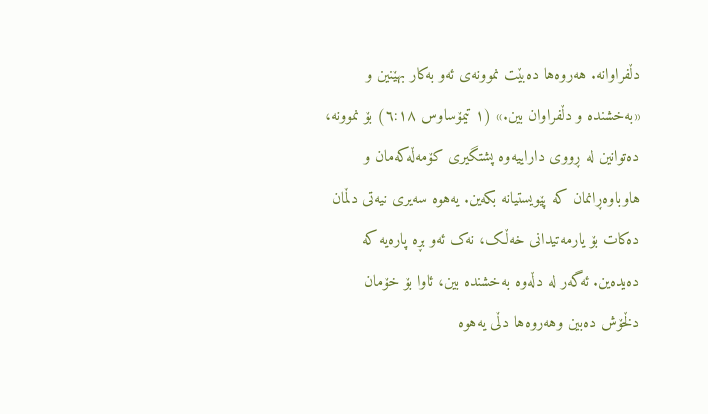دڵفراوانە. هەروەها دەبێت نموونەی ئەو بەکار بهێنین و «بەخشندە و دڵفراوان بین.» (١ تیمۆساوس ٦:١٨) بۆ نموونە، دەتوانین لە ڕووی داراییەوە پشتگیری کۆمەڵەکەمان و هاوباوەڕانمان کە پێویستیانە بکەین. یەهوە سەیری نیەتی دڵمان دەکات بۆ یارمەتیدانی خەڵک، نەک ئەو بڕە پارەیە کە دەیدەین. ئەگەر لە دڵەوە بەخشندە بین، ئاوا بۆ خۆمان دڵخۆش دەبین وهەروەها دڵی یەهوە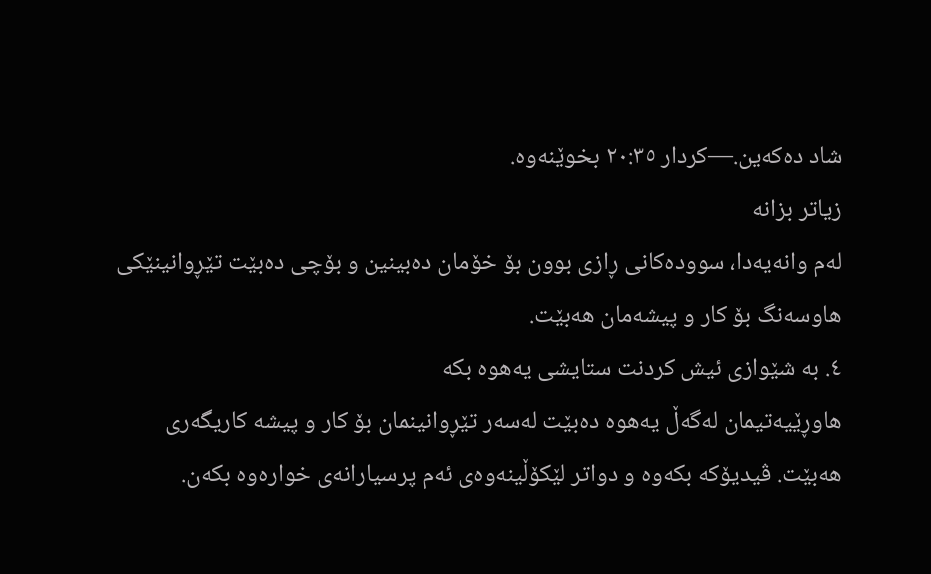شاد دەکەین.—کردار ٢٠:٣٥ بخوێنەوە.
زیاتر بزانە
لەم وانەیەدا، سوودەکانی ڕازی بوون بۆ خۆمان دەبینین و بۆچی دەبێت تێڕوانینێکی هاوسەنگ بۆ کار و پیشەمان هەبێت.
٤. بە شێوازی ئیش کردنت ستایشی یەهوە بکە
هاوڕێیەتیمان لەگەڵ یەهوە دەبێت لەسەر تێڕوانینمان بۆ کار و پیشە کاریگەری هەبێت. ڤیدیۆکە بکەوە و دواتر لێکۆڵینەوەی ئەم پرسیارانەی خوارەوە بکەن.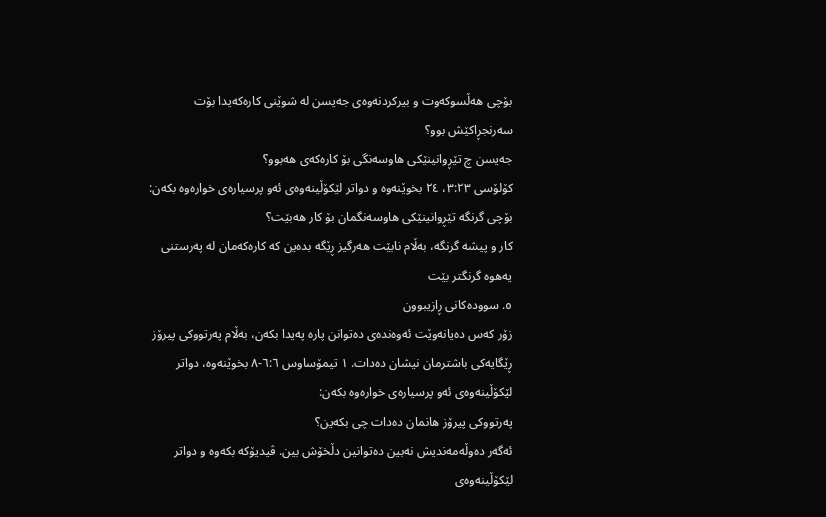بۆچی هەڵسوکەوت و بیرکردنەوەی جەیسن لە شوێنی کارەکەیدا بۆت سەرنجڕاکێش بوو؟
جەیسن چ تێڕوانینێکی هاوسەنگی بۆ کارەکەی هەبوو؟
کۆلۆسی ٣:٢٣، ٢٤ بخوێنەوە و دواتر لێکۆڵینەوەی ئەو پرسیارەی خوارەوە بکەن:
بۆچی گرنگە تێڕوانینێکی هاوسەنگمان بۆ کار هەبێت؟
کار و پیشە گرنگە، بەڵام نابێت هەرگیز ڕێگە بدەین کە کارەکەمان لە پەرستنی یەهوە گرنگتر بێت
٥. سوودەکانی ڕازیبوون
زۆر کەس دەیانەوێت ئەوەندەی دەتوانن پارە پەیدا بکەن، بەڵام پەرتووکی پیرۆز ڕێگایەکی باشترمان نیشان دەدات. ١ تیمۆساوس ٦:٦-٨ بخوێنەوە، دواتر لێکۆڵینەوەی ئەو پرسیارەی خوارەوە بکەن:
پەرتووکی پیرۆز هانمان دەدات چی بکەین؟
ئەگەر دەوڵەمەندیش نەبین دەتوانین دڵخۆش بین. ڤیدیۆکە بکەوە و دواتر لێکۆڵینەوەی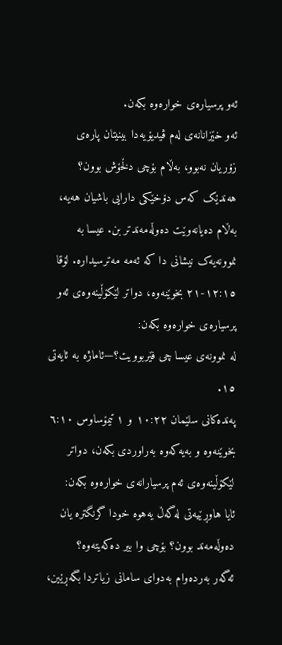ئەو پرسیارەی خوارەوە بکەن.
ئەو خێزانانەی لەم ڤیدیۆیەدا بینیتان پارەی زۆریان نەبوو، بەڵام بۆچی دڵخۆش بوون؟
هەندێک کەس دۆخێکی دارایی باشیان هەیە، بەڵام دەیانەوێت دەوڵەمەندتر بن. عیسا بە نموونەیەک نیشانی دا کە ئەمە مەترسیدارە. لۆقا ١٢:١٥-٢١ بخوێنەوە، دواتر لێکۆڵینەوەی ئەو پرسیارەی خوارەوە بکەن:
لە نموونەی عیسا چی فێربوویت؟—ئاماژە بە ئایەتی ١٥.
پەندەکانی سلێمان ١٠:٢٢ و ١ تیمۆساوس ٦:١٠ بخوێنەوە و بەیەکەوە بەراوردی بکەن، دواتر لێکۆڵینەوەی ئەم پرسیارانەی خوارەوە بکەن:
ئایا هاوڕێیەتی لەگەڵ یەهوە خودا گرنگترە یان دەوڵەمەند بوون؟ بۆچی وا بیر دەکەیتەوە؟
ئەگەر بەردەوام بەدوای سامانی زیاتردا بگەڕێین،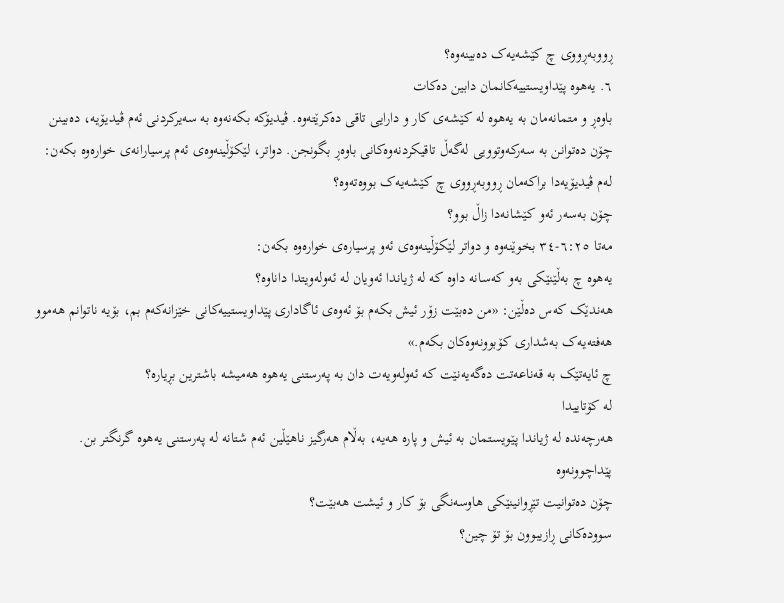ڕووبەڕووی چ کێشەیەک دەبینەوە؟
٦. یەهوە پێداویستییەکانمان دابین دەکات
باوەڕ و متمانەمان بە یەهوە لە کێشەی کار و دارایی تاقی دەکرێتەوە. ڤیدیۆکە بکەنەوە بە سەیرکردنی ئەم ڤیدیۆیە، دەبینن چۆن دەتوانن بە سەرکەوتوویی لەگەڵ تاقیکردنەوەکانی باوەڕ بگونجن. دواتر، لێکۆڵینەوەی ئەم پرسیارانەی خوارەوە بکەن:
لەم ڤیدیۆیەدا براکەمان ڕووبەڕووی چ کێشەیەک بووەتەوە؟
چۆن بەسەر ئەو کێشانەدا زاڵ بوو؟
مەتا ٦:٢٥-٣٤ بخوێنەوە و دواتر لێکۆڵینەوەی ئەو پرسیارەی خوارەوە بکەن:
یەهوە چ بەڵێنێکی بەو کەسانە داوە کە لە ژیاندا ئەویان لە ئەولەویتدا داناوە؟
هەندێک کەس دەڵێن: «من دەبێت زۆر ئیش بکەم بۆ ئەوەی ئاگاداری پێداویستییەکانی خێزانەکەم بم، بۆیە ناتوانم هەموو هەفتەیەک بەشداری کۆبوونەوەکان بکەم.»
چ ئایەتێک بە قەناعەتت دەگەیەنێت کە ئەولەویەت دان بە پەرستنی یەهوە هەمیشە باشترین بڕیارە؟
لە کۆتاییدا
هەرچەندە لە ژیاندا پێویستمان بە ئیش و پارە هەیە، بەڵام هەرگیز ناهێڵین ئەم شتانە لە پەرستنی یەهوە گرنگتر بن.
پێداچوونەوە
چۆن دەتوانیت تێڕوانینێکی هاوسەنگی بۆ کار و ئیشت هەبێت؟
سوودەکانی ڕازیبوون بۆ تۆ چین؟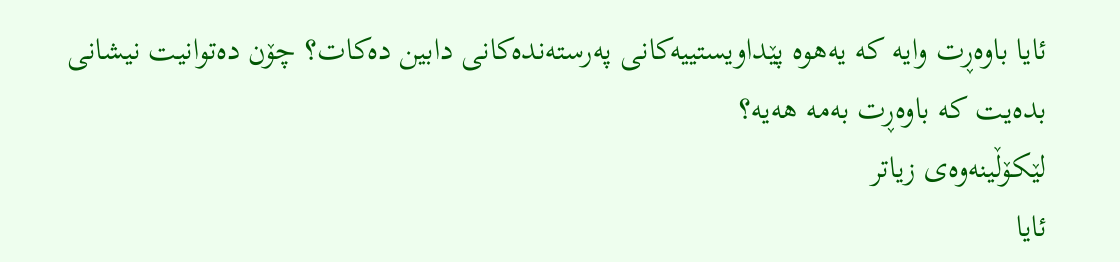ئایا باوەڕت وایە کە یەهوە پێداویستییەکانی پەرستەندەکانی دابین دەکات؟ چۆن دەتوانیت نیشانی بدەیت کە باوەڕت بەمە هەیە؟
لێکۆڵینەوەی زیاتر
ئایا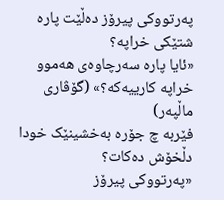پەرتووکی پیرۆز دەڵێت پارە شتێکی خراپە؟
«ئایا پارە سەرچاوەی هەموو خراپە کارییەکە؟» (گۆڤاری ماڵپەر)
فێربە چ جۆرە بەخشینێک خودا دڵخۆش دەکات؟
«پەرتووکی پیرۆز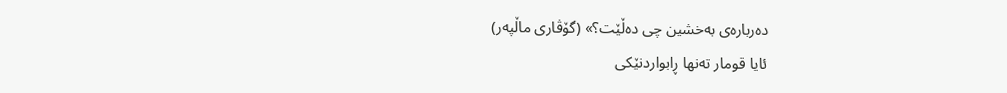دەربارەی بەخشین چی دەڵێت؟» (گۆڤاری ماڵپەر)
ئایا قومار تەنها ڕابواردنێکی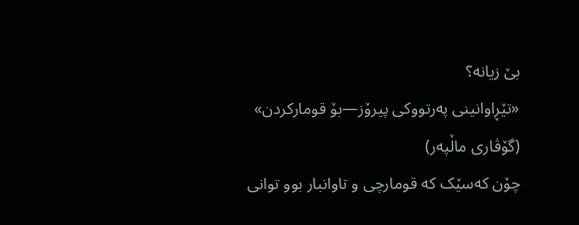بێ زیانە؟
«تێڕاوانینی پەرتووکی پیرۆز—بۆ قومارکردن» (گۆڤاری ماڵپەر)
چۆن کەسێک کە قومارچی و تاوانبار بوو توانی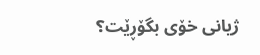ژیانی خۆی بگۆڕێت؟